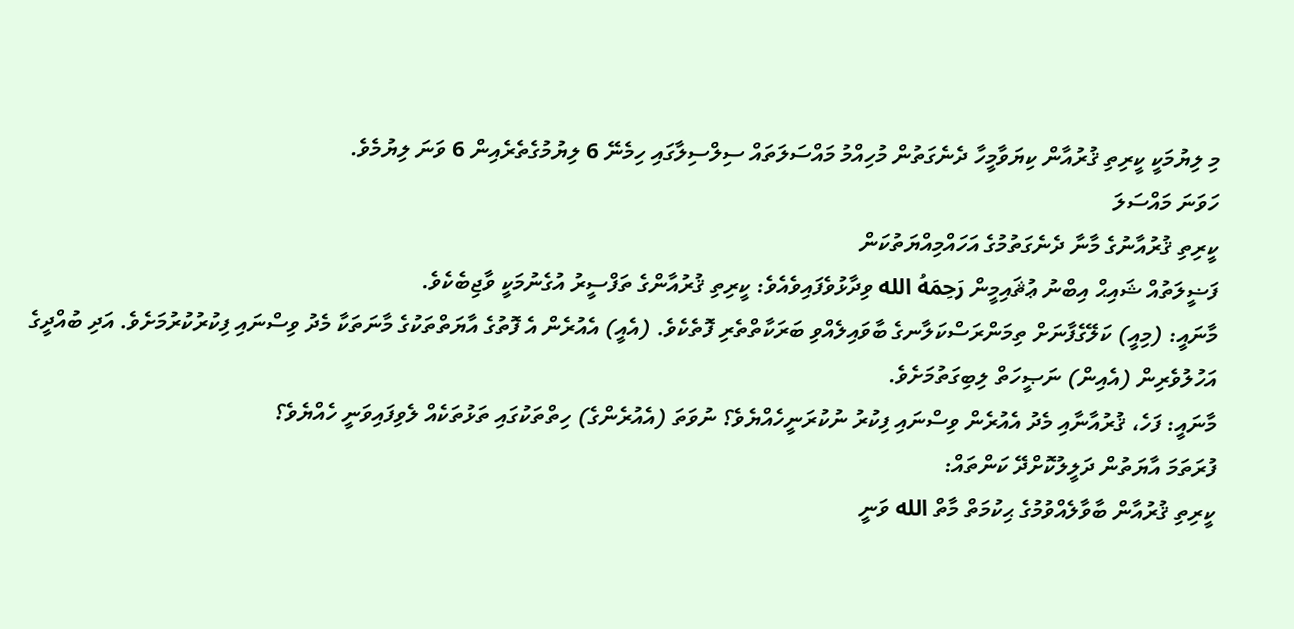މި ލިޔުމަކީ ކީރިތި ޤުރުއާން ކިޔަވާމީހާ ދެނެގަތުން މުހިއްމު މައްސަލަތައް ސިލްސިލާގައި ހިމެނޭ 6 ލިޔުމުގެތެރެއިން 6 ވަނަ ލިޔުމެވެ.
ހަވަނަ މައްސަލަ
ކީރިތި ޤުރުއާނުގެ މާނާ ދެނެގަތުމުގެ އަހައްމިއްޔަތުކަން
ފަޟީލަތުއް ޝައިޙް އިބްނު ޢުޘައިމީން رَحِمَهُ الله ވިދާޅުވެފައިވެއެވެ: ކީރިތި ޤުރުއާންގެ ތަފްސީރު އުގެނުމަކީ ވާޖިބެކެވެ.
މާނައީ: (މިއީ) ކަލޭގެފާނަށް ތިމަންރަސްކަލާނގެ ބާވައިލެއްވި ބަރަކާތްތެރި ފޮތެކެވެ. (އެއީ) އެއުރެން އެ ފޮތުގެ އާޔަތްތަކުގެ މާނަތަކާ މެދު ވިސްނައި ފިކުރުކުރުމަށެވެ. އަދި ބުއްދީގެ އަހުލުވެރިން (އެއިން) ނަޞީހަތް ލިބިގަތުމަށެވެ.
މާނައީ: ފަހެ، ޤުރުއާނާއި މެދު އެއުރެން ވިސްނައި ފިކުރު ނުކުރަނީހެއްޔެވެ؟ ނުވަތަ (އެއުރެންގެ) ހިތްތަކުގައި ތަޅުތަކެއް ލެވިފައިވަނީ ހެއްޔެވެ؟
ފުރަތަމަ އާޔަތުން ދަލީލުކޮށްދޭ ކަންތައް:
ކީރިތި ޤުރުއާން ބާވާލެއްވުމުގެ ޙިކުމަތް މާތް الله ވަނީ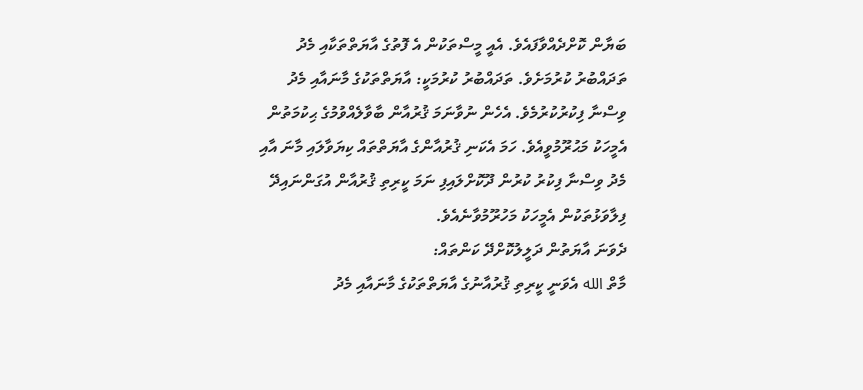ބަޔާން ކޮށްދެއްވާފައެވެ. އެއީ މީސްތަކުން އެ ފޮތުގެ އާޔަތްތަކާއި މެދު ތަދައްބުރު ކުރުމަށެވެ. ތަދައްބުރު ކުރުމަކީ: އާޔަތްތަކުގެ މާނައާއި މެދު ވިސްނާ ފިކުރުކުރުމެވެ. އެހެން ނުވާނަމަ ޤުރުއާން ބާވާލެއްވުމުގެ ޙިކުމަތުން އެމީހަކު މަޙުރޫމުވީއެވެ. ހަމަ އެކަނި ޤުރުއާންގެ އާޔަތްތައް ކިޔަވާލައި މާނަ އާއި މެދު ވިސްނާ ފިކުރު ކުރުން ދޫކޮށްލައިފި ނަމަ ކީރިތި ޤުރުއާން އުގަންނައިދޭ ފިލާވަޅުތަކުން އެމީހަކު މަހުރޫމުވާނެއެވެ.
ދެވަނަ އާޔަތުން ދަލީލުކޮށްދޭ ކަންތައް:
މާތް الله އެވަނީ ކީރިތި ޤުރުއާނުގެ އާޔަތްތަކުގެ މާނައާއި މެދު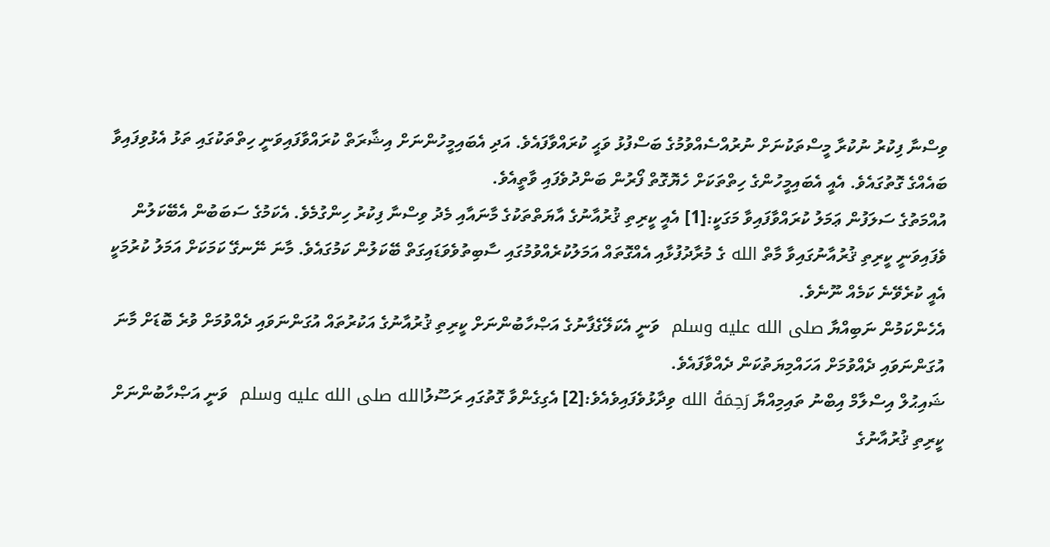ވިސްނާ ފިކުރު ނުކުރާ މީސްތަކުނަށް ނުރުއްސެއްވުމުގެ ބަސްފުޅު ވަޙީ ކުރައްވާފައެވެ. އަދި އެބައިމީހުންނަށް އިޝާރަތް ކުރައްވާފައިވަނީ ހިތްތަކުގައި ތަޅު އެޅުވިފައިވާ ބައެއްގެ ގޮތުގައެވެ. އެއީ އެބައިމީހުންގެ ހިތްތަކަށް ހެޔޮގޮތް ފޯރުން ބަންދުވެފައި ވާތީއެވެ.
އުއްމަތުގެ ސަލަފުން ޢަމަލު ކުރައްވާފައިވާ މަގަކީ:[1] އެއީ ކީރިތި ޤުރުއާނުގެ އާޔަތްތަކުގެ މާނައާއި މެދު ވިސްނާ ފިކުރު ހިންގުމެވެ. އެކަމުގެ ސަބަބުން އެބޭކަލުން ވެފައިވަނީ ކީރިތި ޤުރުއާނުގައިވާ މާތް الله ގެ މުރާދުފުޅާއި އެއްގޮތައް އަމަލުކުރެއްވުމުގައި ސާބިތުވެވަޑައިގަތް ބޭކަލުން ކަމުގައެވެ. މާނަ ނޭނގޭ ކަމަކަށް އަމަލު ކުރުމަކީ އެއީ ކުރެވޭނެ ކަމެއް ނޫނެވެ.
އެހެންކަމުން ނަބިއްޔާ صلى الله عليه وسلم  ވަނީ އެކަލޭގެފާނުގެ އަޞްހާބުންނަށް ކީރިތި ޤުރުއާނުގެ އަކުރުތައް އުގަންނަވައި ދެއްވުމަށް ވުރެ ބޮޑަށް މާނަ އުގަންނަވައި ދެއްވުމަށް އަހައްމިޔަތުކަން ދެއްވާފައެވެ.
ޝައިޙުލް އިސްލާމް އިބްނު ތައިމިއްޔާ رَحِمَهُ الله ވިދާޅުވެފައިވެއެވެ:[2] އެގިގެންވާ ގޮތުގައި ރަސޫލުالله صلى الله عليه وسلم  ވަނީ އަޞްހާބުންނަށް ކީރިތި ޤުރުއާނުގެ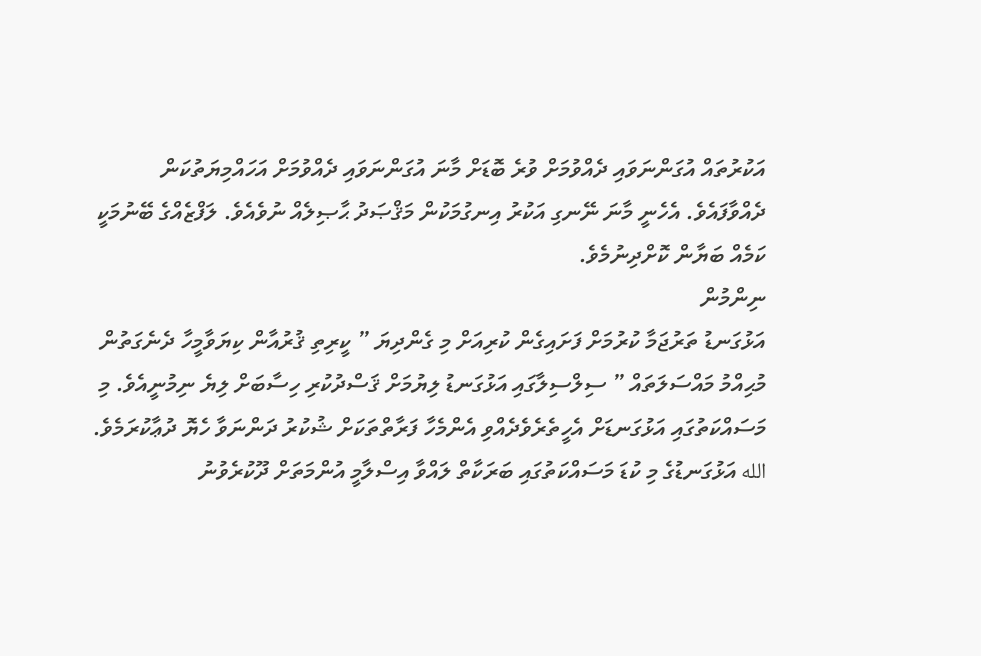އަކުރުތައް އުގަންނަވައި ދެއްވުމަށް ވުރެ ބޮޑަށް މާނަ އުގަންނަވައި ދެއްވުމަށް އަހައްމިޔަތުކަން ދެއްވާފައެވެ. އެހެނީ މާނަ ނޭނގި އަކުރު އިނގުމަކުން މަޤްޞަދު ޙާޞިލެއް ނުވެއެވެ. ލަފްޒެއްގެ ބޭނުމަކީ ކަމެއް ބަޔާން ކޮށްދިނުމެވެ.
ނިންމުން
އަޅުގަނޑު ތަރުޖަމާ ކުރުމަށް ފަށައިގެން ކުރިއަށް މި ގެންދިޔަ ” ކީރިތި ޤުރުއާން ކިޔަވާމީހާ ދެނެގަތުން މުޙިއްމު މައްސަލަތައް ” ސިލްސިލާގައި އަޅުގަނޑު ލިޔުމަށް ޤަސްދުކުރި ހިސާބަށް ލިޔެ ނިމުނީއެވެ. މި މަސައްކަތުގައި އަޅުގަނޑަށް އެހީތެރެވެދެއްވި އެންމެހާ ފަރާތްތަކަށް ޝުކުރު ދަންނަވާ ހެޔޮ ދުޢާކުރަމެވެ. الله އަޅުގަނޑުގެ މި ކުޑަ މަސައްކަތުގައި ބަރަކާތް ލައްވާ އިސްލާމީ އުންމަތަށް ދޫކުރެވުނު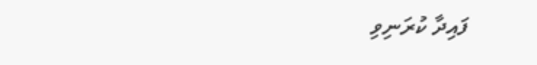ފައިދާ ކުރަނިވި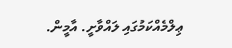ޢިލްމެއްކަމުގައި ލައްވާށީ. އާމީން.